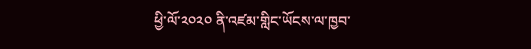ཕྱི་ལོ་༢༠༢༠ ནི་འཛམ་གླིང་ཡོངས་ལ་ཁྱབ་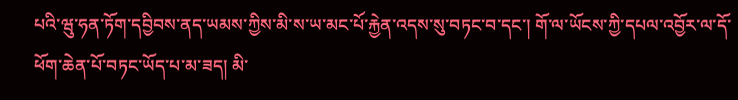པའི་ཝུ་ཧན་ཏོག་དབྱིབས་ནད་ཡམས་ཀྱིས་མི་ས་ཡ་མང་པོ་རྐྱེན་འདས་སུ་བཏང་བ་དང་། གོ་ལ་ཡོངས་ཀྱི་དཔལ་འབྱོར་ལ་དོ་ཕོག་ཆེན་པོ་བཏང་ཡོད་པ་མ་ཟད། མི་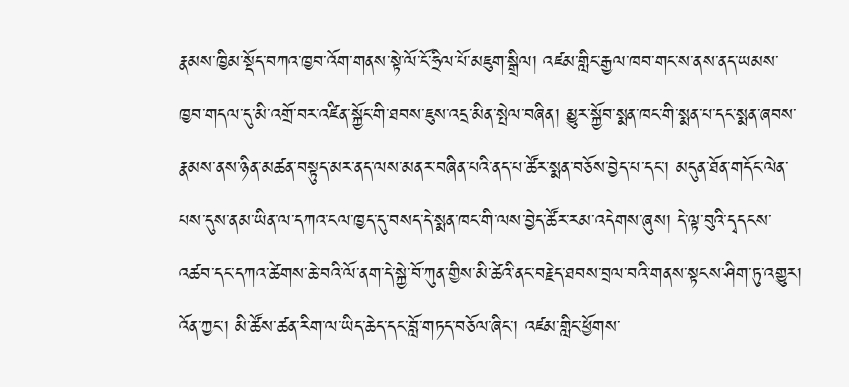རྣམས་ཁྱིམ་སྡོད་བཀའ་ཁྱབ་འོག་གནས་སྟེ་ལོ་ངོ་ཧྲིལ་པོ་མཇུག་སྒྲིལ། འཛམ་གླིང་རྒྱལ་ཁབ་གང་ས་ནས་ནད་ཡམས་ཁྱབ་གདལ་དུ་མི་འགྲོ་བར་འཛིན་སྐྱོང་གི་ཐབས་ཇུས་འདྲ་མིན་སྤེལ་བཞིན། མྱུར་སྐྱོབ་སྨན་ཁང་གི་སྨན་པ་དང་སྨན་ཞབས་རྣམས་ནས་ཉིན་མཚན་བསྟུད་མར་ནད་ལས་མནར་བཞིན་པའི་ནད་པ་ཚོར་སྨན་བཅོས་བྱེད་པ་དང་། མདུན་ཐོན་གདོང་ལེན་པས་དུས་ནམ་ཡིན་ལ་དཀའ་ངལ་ཁྱད་དུ་བསད་དེ་སྨན་ཁང་གི་ལས་བྱེད་ཚོར་རམ་འདེགས་ཞུས། དེ་ལྟ་བུའི་དྭདངས་འཚབ་དང་དཀའ་ཚེགས་ཆེ་བའི་ལོ་ནག་དེ་སྐྱེ་བོ་ཀུན་གྱིས་མི་ཚེའི་ནང་བརྗེད་ཐབས་བྲལ་བའི་གནས་སྟངས་ཤིག་ཏུ་འགྱུར།
འོན་ཀྱང་། མི་ཚོས་ཚན་རིག་ལ་ཡིད་ཆེད་དང་བློ་གཏད་བཅོལ་ཞིང་། འཛམ་གླིང་ཕྱོགས་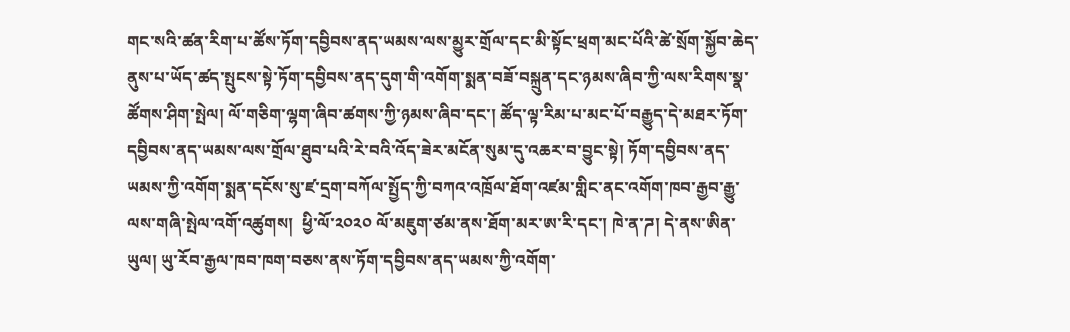གང་སའི་ཚན་རིག་པ་ཚོས་ཏོག་དབྱིབས་ནད་ཡམས་ལས་མྱུར་གྲོལ་དང་མི་སྟོང་ཕྲག་མང་པོའི་ཚེ་སྲོག་སྐྱོབ་ཆེད་ནུས་པ་ཡོད་ཚད་སྤུངས་སྟེ་ཏོག་དབྱིབས་ནད་དུག་གི་འགོག་སྨན་བཟོ་བསྐྲུན་དང་ཉམས་ཞིབ་ཀྱི་ལས་རིགས་སྣ་ཚོགས་ཤིག་སྤེལ། ལོ་གཅིག་ལྷག་ཞིབ་ཚགས་ཀྱི་ཉམས་ཞིབ་དང་། ཚོད་ལྟ་རིམ་པ་མང་པོ་བརྒྱུད་དེ་མཐར་ཏོག་དབྱིབས་ནད་ཡམས་ལས་གྲོལ་ཐུབ་པའི་རེ་བའི་འོད་ཟེར་མངོན་སུམ་དུ་འཆར་བ་བྱུང་སྟེ། ཏོག་དབྱིབས་ནད་ཡམས་ཀྱི་འགོག་སྨན་དངོས་སུ་ཛ་དྲག་བཀོལ་སྤྱོད་ཀྱི་བཀའ་འཁྲོལ་ཐོག་འཛམ་གླིང་ནང་འགོག་ཁབ་རྒྱབ་རྒྱུ་ལས་གཞི་སྤེལ་འགོ་འཚུགས།  ཕྱི་ལོ་༢༠༢༠ ལོ་མཇུག་ཙམ་ནས་ཐོག་མར་ཨ་རི་དང་། ཁེ་ན་ཌ། དེ་ནས་ཨིན་ཡུལ། ཡུ་རོབ་རྒྱལ་ཁབ་ཁག་བཅས་ནས་ཏོག་དབྱིབས་ནད་ཡམས་ཀྱི་འགོག་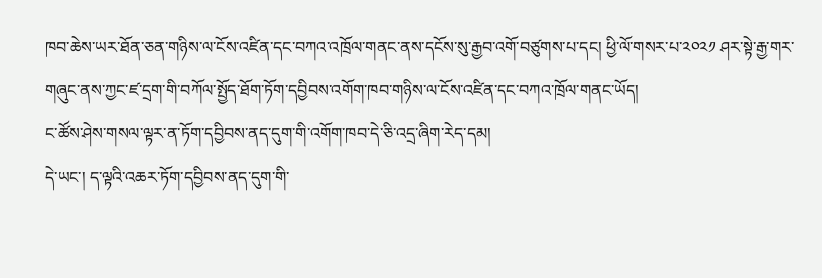ཁབ་ཆེས་ཡར་ཐོན་ཅན་གཉིས་ལ་ངོས་འཛིན་དང་བཀའ་འཁྲོལ་གནང་ནས་དངོས་སུ་རྒྱབ་འགོ་བཙུགས་པ་དང། ཕྱི་ལོ་གསར་པ་༢༠༢༡ ཤར་སྟེ་རྒྱ་གར་གཞུང་ནས་ཀྱང་ཛ་དྲག་གི་བཀོལ་སྤྱོད་ཐོག་ཏོག་དབྱིབས་འགོག་ཁབ་གཉིས་ལ་ངོས་འཛིན་དང་བཀའ་ཁྲོལ་གནང་ཡོད།
ང་ཚོས་ཤེས་གསལ་ལྟར་ན་ཏོག་དབྱིབས་ནད་དུག་གི་འགོག་ཁབ་དེ་ཅི་འདྲ་ཞིག་རེད་དམ།
དེ་ཡང་། ད་ལྟའི་འཆར་ཏོག་དབྱིབས་ནད་དུག་གི་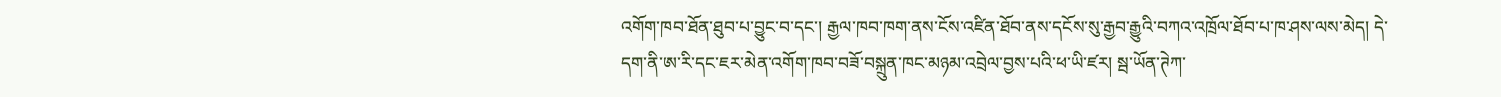འགོག་ཁབ་ཐོན་ཐུབ་པ་བྱུང་བ་དང་། རྒྱལ་ཁབ་ཁག་ནས་ངོས་འཛིན་ཐོབ་ནས་དངོས་སུ་རྒྱབ་རྒྱུའི་བཀའ་འཁྲོལ་ཐོབ་པ་ཁ་ཤས་ལས་མེད། དེ་དག་ནི་ཨ་རི་དང་ཇར་མེན་འགོག་ཁབ་བཟོ་བསྐྲུན་ཁང་མཉམ་འབྲེལ་བྱས་པའི་ཕ་ཡི་ཛར། སྦ་ཡོན་ཊེཀ་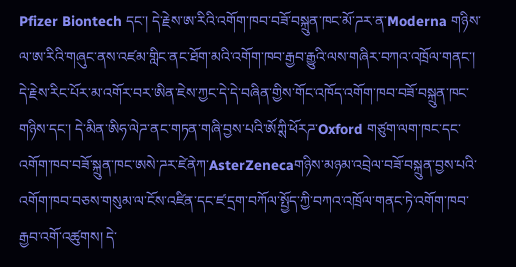Pfizer Biontech དང་། དེ་རྗེས་ཨ་རིའི་འགོག་ཁབ་བཟོ་བསྐྲུན་ཁང་མོ་ཌར་ན་Moderna གཉིས་ལ་ཨ་རིའི་གཞུང་ནས་འཛམ་གླིང་ནང་ཐོག་མའི་འགོག་ཁབ་རྒྱབ་རྒྱུའི་ལས་གཞིར་བཀའ་འཁྲོལ་གནང་། དེ་རྗེས་རིང་པོར་མ་འགོར་བར་ཨིན་ཇེས་ཀྱང་དེ་དེ་བཞིན་གྱིས་གོང་འཁོད་འགོག་ཁབ་བཟོ་བསྐྲུན་ཁང་གཉིས་དང་། དེ་མིན་ཨིཧ་ལེཌ་ནང་གཏན་གཞི་བྱས་པའི་ཨོཀྶི་ཕོརཌ་Oxford གཙུག་ལག་ཁང་དང་འགོག་ཁབ་བཟོ་སྐྲུན་ཁང་ཨསེ་ཌར་ཛེནེཀ་AsterZenecaགཉིས་མཉམ་འབྲེལ་བཟོ་བསྐྲུན་བྱས་པའི་འགོག་ཁབ་བཅས་གསུམ་ལ་ངོས་འཛིན་དང་ཛ་དྲག་བཀོལ་སྤྱོད་ཀྱི་བཀའ་འཁྲོལ་གནང་ཏེ་འགོག་ཁབ་རྒྱབ་འགོ་འཚུགས། དེ་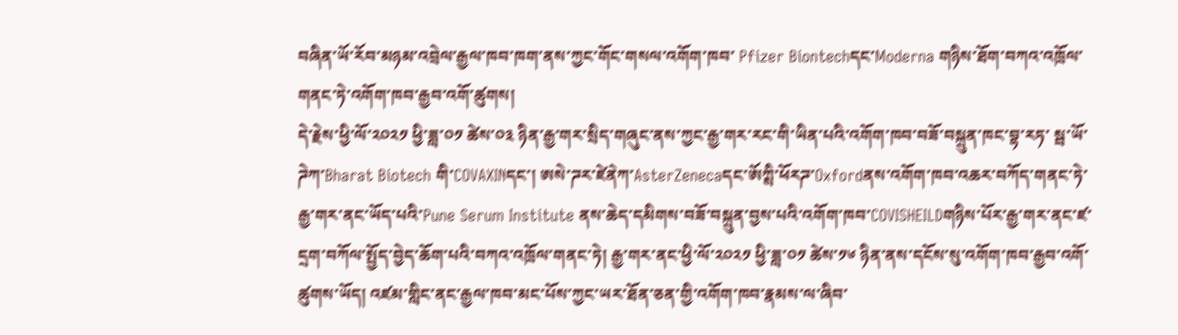བཞིན་ཡོ་རོབ་མཉམ་འབྲེལ་རྒྱལ་ཁབ་ཁག་ནས་ཀྱང་གོང་གསལ་འགོག་ཁབ་ Pfizer Biontechདང་Moderna གཉིས་ཐོག་བཀའ་འཁྲོལ་གནང་ཏེ་འགོག་ཁབ་རྒྱབ་འགོ་ཚུགས།
དེ་རྗེས་ཕྱི་ལོ་༢༠༢༡ ཕྱི་ཟླ་༠༡ ཚེས་༠༣ ཉིན་རྒྱ་གར་སྲིད་གཞུང་ནས་ཀྱང་རྒྱ་གར་རང་གི་ཡིན་པའི་འགོག་ཁབ་བཟོ་བསྐྲུན་ཁང་བྷ་རཏ་ སྦ་ཡོ་ཌེཀ་Bharat Biotech གི་COVAXINདང་། ཨསེ་ཌར་ཛེནེཀ་AsterZenecaདང་ཨོཀྶི་ཕོརཌ་Oxfordནས་འགོག་ཁབ་འཆར་བཀོད་གནང་ཏེ་རྒྱ་གར་ནང་ཡོད་པའི་Pune Serum Institute ནས་ཆེད་དམིགས་བཟོ་བསྐྲུན་བྱས་པའི་འགོག་ཁབ་COVISHEILDགཉིས་པོར་རྒྱ་གར་ནང་ཛ་དྲག་བཀོལ་སྤྱོད་བྱེད་ཆོག་པའི་བཀའ་འཁྲོལ་གནང་ཏེ། རྒྱ་གར་ནང་ཕྱི་ལོ་༢༠༢༡ ཕྱི་ཟླ་༠༡ ཚེས་༡༦ ཉིན་ནས་དངོས་སུ་འགོག་ཁབ་རྒྱབ་འགོ་ཚུགས་ཡོད། འཛམ་གླིང་ནང་རྒྱལ་ཁབ་མང་པོས་ཀྱང་ཡར་ཐོན་ཅན་གྱི་འགོག་ཁབ་རྣམས་ལ་ཞིབ་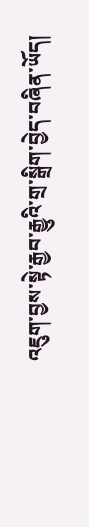འཇུག་བྱས་སྟེ་རྒྱབ་རྒྱུའི་གྲ་སྒྲིག་བྱེད་བཞིན་ཡོད།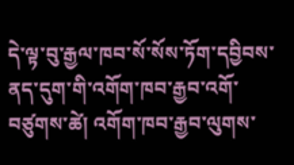དེ་ལྟ་བུ་རྒྱལ་ཁབ་སོ་སོས་ཏོག་དབྱིབས་ནད་དུག་གི་འགོག་ཁབ་རྒྱབ་འགོ་བཙུགས་ཚེ། འགོག་ཁབ་རྒྱབ་ལུགས་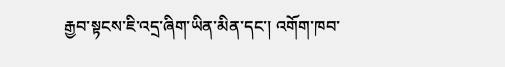རྒྱབ་སྟངས་ཇི་འདྲ་ཞིག་ཡིན་མིན་དང་། འགོག་ཁབ་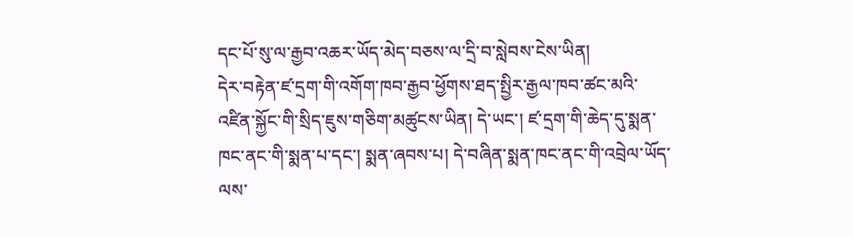དང་པོ་སུ་ལ་རྒྱབ་འཆར་ཡོད་མེད་བཅས་ལ་དྲི་བ་སླེབས་ངེས་ཡིན།
དེར་བརྟེན་ཛ་དྲག་གི་འགོག་ཁབ་རྒྱབ་ཕྱོགས་ཐད་སྤྱིར་རྒྱལ་ཁབ་ཚང་མའི་འཛིན་སྐྱོང་གི་སྲིད་ཇུས་གཅིག་མཚུངས་ཡིན། དེ་ཡང་། ཛ་དྲག་གི་ཆེད་དུ་སྨན་ཁང་ནང་གི་སྨན་པ་དང་། སྨན་ཞབས་པ། དེ་བཞིན་སྨན་ཁང་ནང་གི་འབྲེལ་ཡོད་ལས་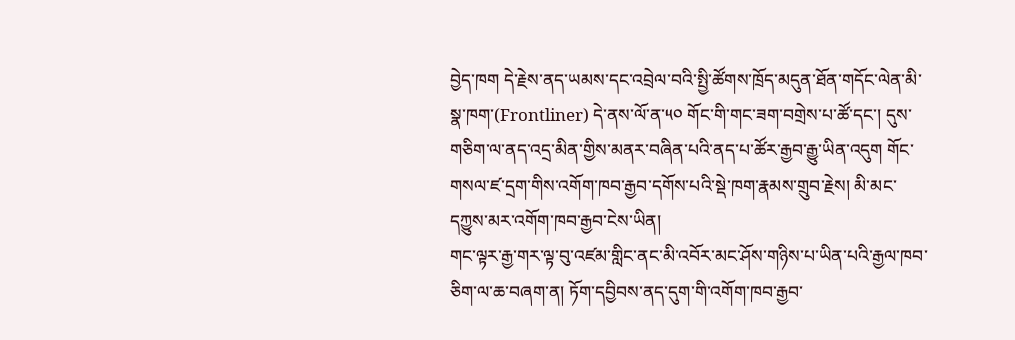བྱེད་ཁག དེ་རྗེས་ནད་ཡམས་དང་འབྲེལ་བའི་སྤྱི་ཚོགས་ཁྲོད་མདུན་ཐོན་གདོང་ལེན་མི་སྣ་ཁག་(Frontliner) དེ་ནས་ལོ་ན་༥༠ གོང་གི་གང་ཟག་བགྲེས་པ་ཚོ་དང་། དུས་གཅིག་ལ་ནད་འདྲ་མིན་གྱིས་མནར་བཞིན་པའི་ནད་པ་ཚོར་རྒྱབ་རྒྱུ་ཡིན་འདུག གོང་གསལ་ཛ་དྲག་གིས་འགོག་ཁབ་རྒྱབ་དགོས་པའི་སྡེ་ཁག་རྣམས་གྲུབ་རྗེས། མི་མང་དཀྱུས་མར་འགོག་ཁབ་རྒྱབ་ངེས་ཡིན།
གང་ལྟར་རྒྱ་གར་ལྟ་བུ་འཛམ་གླིང་ནང་མི་འབོར་མང་ཤོས་གཉིས་པ་ཡིན་པའི་རྒྱལ་ཁབ་ཅིག་ལ་ཆ་བཞག་ན། ཏོག་དབྱིབས་ནད་དུག་གི་འགོག་ཁབ་རྒྱབ་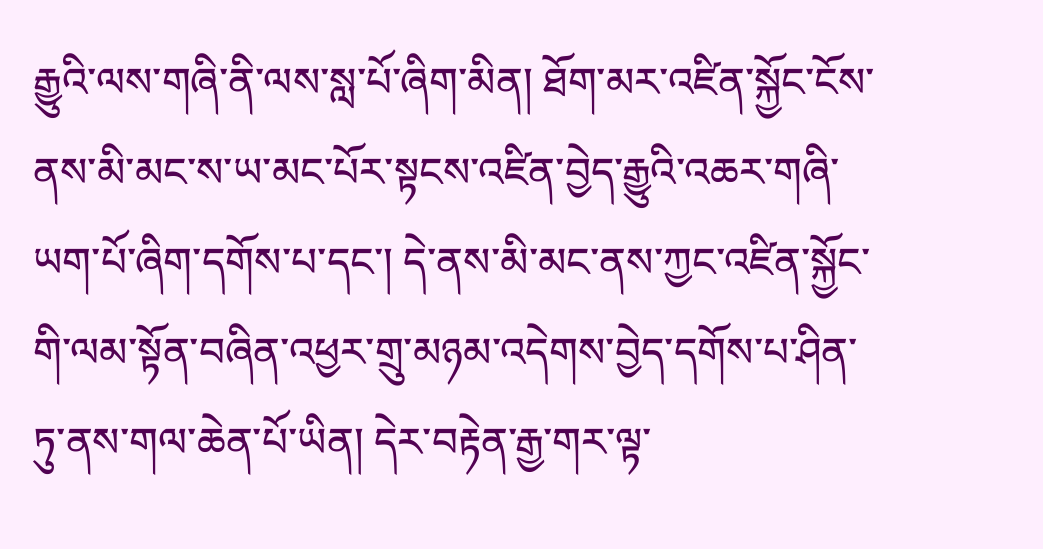རྒྱུའི་ལས་གཞི་ནི་ལས་སླ་པོ་ཞིག་མིན། ཐོག་མར་འཛིན་སྐྱོང་ངོས་ནས་མི་མང་ས་ཡ་མང་པོར་སྟངས་འཛིན་བྱེད་རྒྱུའི་འཆར་གཞི་ཡག་པོ་ཞིག་དགོས་པ་དང་། དེ་ནས་མི་མང་ནས་ཀྱང་འཛིན་སྐྱོང་གི་ལམ་སྟོན་བཞིན་འཕྱར་གྲུ་མཉམ་འདེགས་བྱེད་དགོས་པ་ཤིན་ཏུ་ནས་གལ་ཆེན་པོ་ཡིན། དེར་བརྟེན་རྒྱ་གར་ལྟ་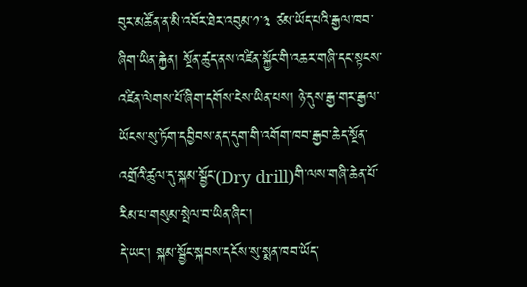བུར་མཚོན་ན་མི་འབོར་ཐེར་འབུམ་༡་༣ ཙམ་ཡོད་པའི་རྒྱལ་ཁབ་ཞིག་ཡིན་རྐྱེན། སྔོན་ཚུད་ནས་འཛིན་སྐྱོང་གི་འཆར་གཞི་དང་སྟངས་འཛིན་ལེགས་པོ་ཞིག་དགོས་ངེས་ཡིན་པས། ཉེ་དུས་རྒྱ་གར་རྒྱལ་ཡོངས་སུ་ཏོག་དབྱིབས་ནད་དུག་གི་འགོག་ཁབ་རྒྱབ་ཆེད་སྔོན་འགྲོའི་ཚུལ་དུ་སྐམ་སྦྱོང་(Dry drill)གི་ལས་གཞི་ཆེན་པོ་རིམ་པ་གསུམ་སྤེལ་བ་ཡིན་ཞིང་།
དེ་ཡང་། སྐམ་སྦྱོང་སྐབས་དངོས་སུ་སྨན་ཁབ་ཡོད་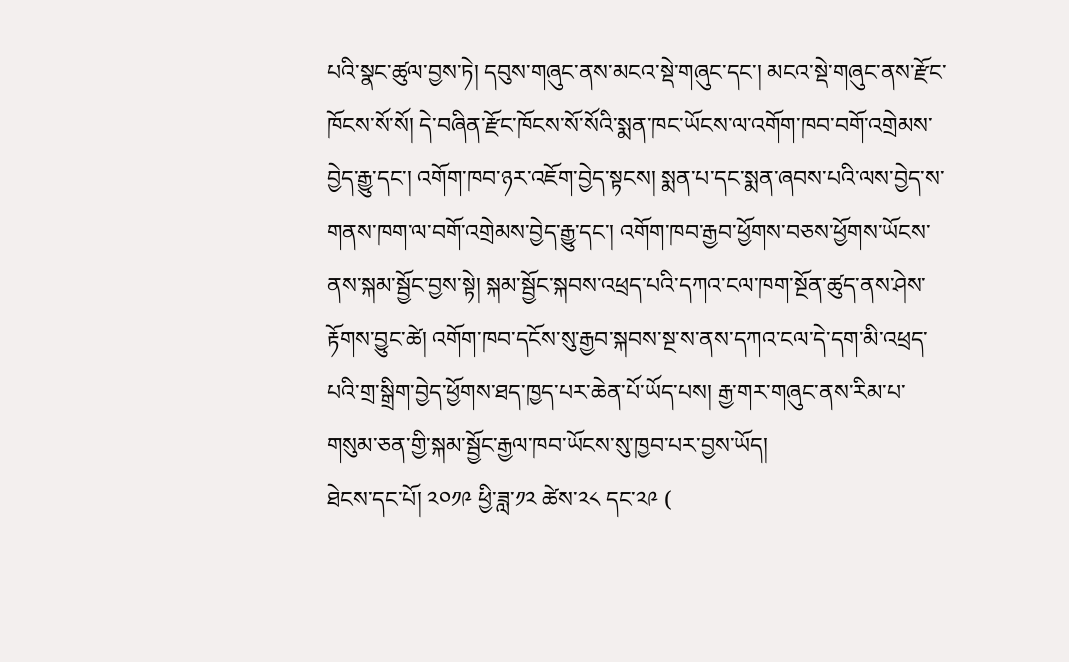པའི་སྣང་ཚུལ་བྱས་ཏེ། དབུས་གཞུང་ནས་མངའ་སྡེ་གཞུང་དང་། མངའ་སྡེ་གཞུང་ནས་རྫོང་ཁོངས་སོ་སོ། དེ་བཞིན་རྫོང་ཁོངས་སོ་སོའི་སྨན་ཁང་ཡོངས་ལ་འགོག་ཁབ་བགོ་འགྲེམས་བྱེད་རྒྱུ་དང་། འགོག་ཁབ་ཉར་འཇོག་བྱེད་སྟངས། སྨན་པ་དང་སྨན་ཞབས་པའི་ལས་བྱེད་ས་གནས་ཁག་ལ་བགོ་འགྲེམས་བྱེད་རྒྱུ་དང་། འགོག་ཁབ་རྒྱབ་ཕྱོགས་བཅས་ཕྱོགས་ཡོངས་ནས་སྐམ་སྦྱོང་བྱས་སྟེ། སྐམ་སྦྱོང་སྐབས་འཕྲད་པའི་དཀའ་ངལ་ཁག་སྔོན་ཚུད་ནས་ཤེས་རྟོགས་བྱུང་ཚེ། འགོག་ཁབ་དངོས་སུ་རྒྱབ་སྐབས་སྔ་ས་ནས་དཀའ་ངལ་དེ་དག་མི་འཕྲད་པའི་གྲ་སྒྲིག་བྱེད་ཕྱོགས་ཐད་ཁྱད་པར་ཆེན་པོ་ཡོད་པས། རྒྱ་གར་གཞུང་ནས་རིམ་པ་གསུམ་ཅན་གྱི་སྐམ་སྦྱོང་རྒྱལ་ཁབ་ཡོངས་སུ་ཁྱབ་པར་བྱས་ཡོད།
ཐེངས་དང་པོ། ༢༠༡༩ ཕྱི་ཟླ་༡༢ ཚེས་༢༨ དང་༢༩ (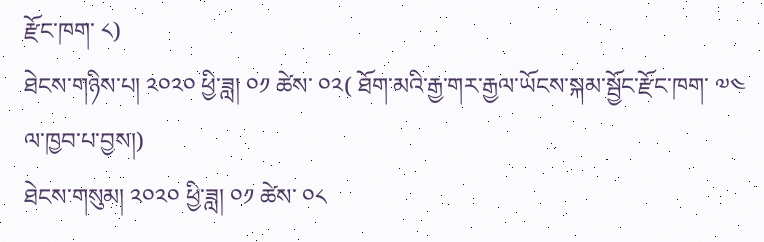རྫོང་ཁག་ ༨)
ཐེངས་གཉིས་པ། ༢༠༢༠ ཕྱི་ཟླ། ༠༡ ཚེས་ ༠༢( ཐོག་མའི་རྒྱ་གར་རྒྱལ་ཡོངས་སྐམ་སྦྱོང་རྫོང་ཁག་ ༧༤ ལ་ཁྱབ་པ་བྱས།)
ཐེངས་གསུམ། ༢༠༢༠ ཕྱི་ཟླ། ༠༡ ཚེས་ ༠༨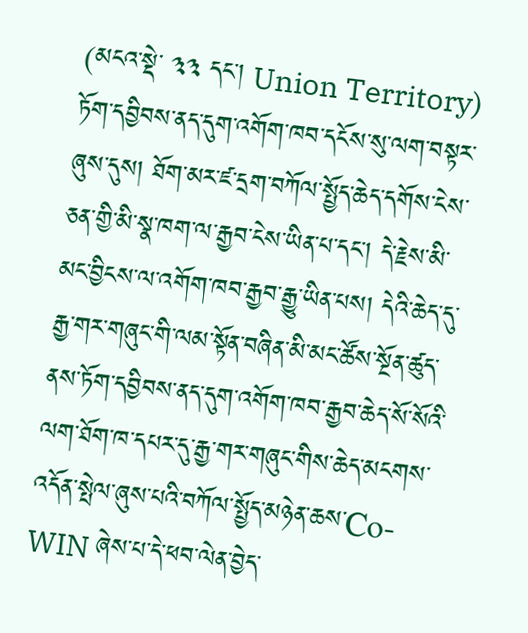(མངའ་སྡེ་ ༣༣ དང་། Union Territory)
ཏོག་དབྱིབས་ནད་དུག་འགོག་ཁབ་དངོས་སུ་ལག་བསྟར་ཞུས་དུས། ཐོག་མར་ཛ་དྲག་བཀོལ་སྤྱོད་ཆེད་དགོས་ངེས་ཅན་གྱི་མི་སྣ་ཁག་ལ་རྒྱབ་ངེས་ཡིན་པ་དང་། དེ་རྗེས་མི་མང་བྱིངས་ལ་འགོག་ཁབ་རྒྱབ་རྒྱུ་ཡིན་པས། དེའི་ཆེད་དུ་རྒྱ་གར་གཞུང་གི་ལམ་སྟོན་བཞིན་མི་མང་ཚོས་སྔོན་ཚུད་ནས་ཏོག་དབྱིབས་ནད་དུག་འགོག་ཁབ་རྒྱབ་ཆེད་སོ་སོའི་ལག་ཐོག་ཁ་དཔར་དུ་རྒྱ་གར་གཞུང་གིས་ཆེད་མངགས་འདོན་སྤེལ་ཞུས་པའི་བཀོལ་སྤྱོད་མཉེན་ཆས་Co-WIN ཞེས་པ་དེ་ཕབ་ལེན་བྱེད་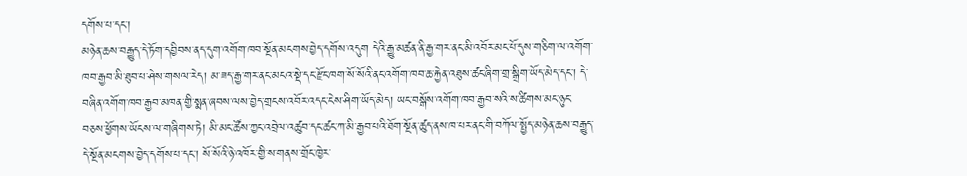དགོས་པ་དང་།
མཉེན་ཆས་བརྒྱུད་དེ་ཏོག་དབྱིབས་ནད་དུག་འགོག་ཁབ་སྔོན་མངགས་བྱེད་དགོས་འདུག དེའི་རྒྱུ་མཚན་ནི་རྒྱ་གར་ནང་མི་འབོར་མང་པོ་དུས་གཅིག་ལ་འགོག་ཁབ་རྒྱབ་མི་ཐུབ་པ་ཤེས་གསལ་རེད། མ་ཟད་རྒྱ་གར་ནང་མངའ་སྡེ་དང་རྫོང་ཁག་སོ་སོའི་ནང་འགོག་ཁབ་ཆ་རྐྱེན་འཐུས་ཚང་ཞིག་གྲ་སྒྲིག་ཡོད་མེད་དང་། དེ་བཞིན་འགོག་ཁབ་རྒྱབ་མཁན་གྱི་སྨན་ཞབས་ལས་བྱེད་གྲངས་འབོར་འདང་ངེས་ཤིག་ཡོད་མེད། ཡང་བསྒོས་འགོག་ཁབ་རྒྱབ་སའི་ས་ཚིགས་མང་ཉུང་བཅས་ཕྱོགས་ཡོངས་ལ་གཞིགས་ཏེ། མི་མང་ཚོས་ཀྱང་འབྲེལ་འཚུབ་དང་ཚང་ཀ་མི་རྒྱབ་པའི་ཐོག་སྔོན་ཚུད་ནས་ཁ་པར་ནང་གི་བཀོལ་སྤྱོད་མཉེན་ཆས་བརྒྱུད་དེ་སྔོན་མངགས་བྱེད་དགོས་པ་དང་། སོ་སོའི་ཉེ་འཁོར་གྱི་ས་གནས་གྲོང་ཁྱེར་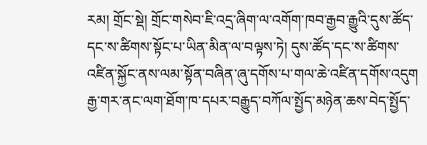རམ། གྲོང་སྡེ། གྲོང་གསེབ་ཇི་འདྲ་ཞིག་ལ་འགོག་ཁབ་རྒྱབ་རྒྱུའི་དུས་ཚོད་དང་ས་ཚིགས་སྟོང་པ་ཡིན་མིན་ལ་བལྟས་ཏེ། དུས་ཚོད་དང་ས་ཚིགས་འཛིན་སྐྱོང་ནས་ལམ་སྟོན་བཞིན་ཞུ་དགོས་པ་གལ་ཆེ་འཛིན་དགོས་འདུག རྒྱ་གར་ནང་ལག་ཐོག་ཁ་དཔར་བརྒྱུད་བཀོལ་སྤྱོད་མཉེན་ཆས་བེད་སྤྱོད་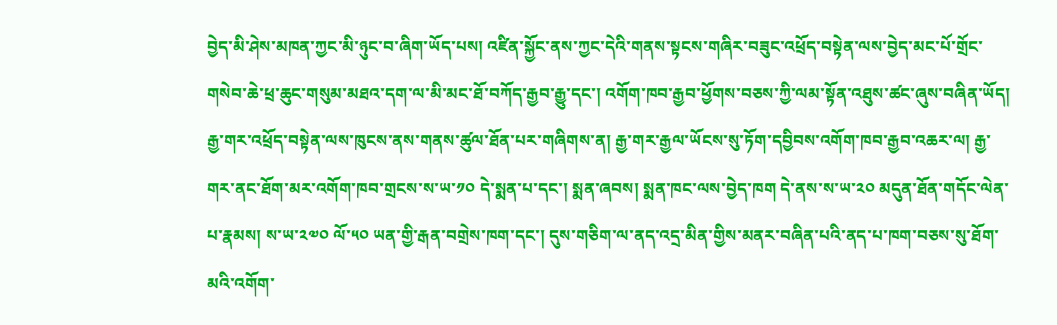བྱེད་མི་ཤེས་མཁན་ཀྱང་མི་ཉུང་བ་ཞིག་ཡོད་པས། འཛིན་སྐྱོང་ནས་ཀྱང་དེའི་གནས་སྟངས་གཞིར་བཟུང་འཕྲོད་བསྟེན་ལས་བྱེད་མང་པོ་གྲོང་གསེབ་ཆེ་ཕྲ་ཆུང་གསུམ་མཐའ་དག་ལ་མི་མང་ཐོ་བཀོད་རྒྱབ་རྒྱུ་དང་། འགོག་ཁབ་རྒྱབ་ཕྱོགས་བཅས་ཀྱི་ལམ་སྟོན་འཐུས་ཚང་ཞུས་བཞིན་ཡོད།
རྒྱ་གར་འཕྲོད་བསྟེན་ལས་ཁུངས་ནས་གནས་ཚུལ་ཐོན་པར་གཞིགས་ན། རྒྱ་གར་རྒྱལ་ཡོངས་སུ་ཏོག་དབྱིབས་འགོག་ཁབ་རྒྱབ་འཆར་ལ། རྒྱ་གར་ནང་ཐོག་མར་འགོག་ཁབ་གྲངས་ས་ཡ་༡༠ དེ་སྨན་པ་དང་། སྨན་ཞབས། སྨན་ཁང་ལས་བྱེད་ཁག དེ་ནས་ས་ཡ་༢༠ མདུན་ཐོན་གདོང་ལེན་པ་རྣམས། ས་ཡ་༢༧༠ ལོ་༥༠ ཡན་གྱི་རྒན་བགྲེས་ཁག་དང་། དུས་གཅིག་ལ་ནད་འདྲ་མིན་གྱིས་མནར་བཞིན་པའི་ནད་པ་ཁག་བཅས་སུ་ཐོག་མའི་འགོག་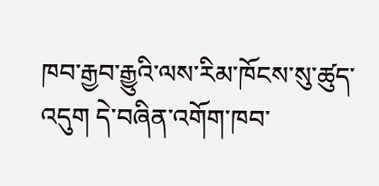ཁབ་རྒྱབ་རྒྱུའི་ལས་རིམ་ཁོངས་སུ་ཚུད་འདུག དེ་བཞིན་འགོག་ཁབ་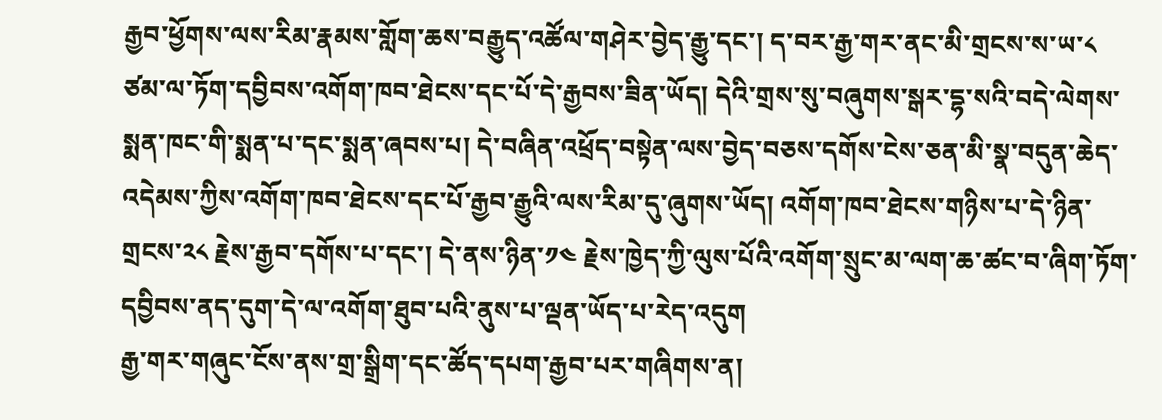རྒྱབ་ཕྱོགས་ལས་རིམ་རྣམས་གློག་ཆས་བརྒྱུད་འཚོལ་གཤེར་བྱེད་རྒྱུ་དང་། ད་བར་རྒྱ་གར་ནང་མི་གྲངས་ས་ཡ་༨ ཙམ་ལ་ཏོག་དབྱིབས་འགོག་ཁབ་ཐེངས་དང་པོ་དེ་རྒྱབས་ཟིན་ཡོད། དེའི་གྲས་སུ་བཞུགས་སྒར་དྷ་སའི་བདེ་ལེགས་སྨན་ཁང་གི་སྨན་པ་དང་སྨན་ཞབས་པ། དེ་བཞིན་འཕྲོད་བསྟེན་ལས་བྱེད་བཅས་དགོས་ངེས་ཅན་མི་སྣ་བདུན་ཆེད་འདེམས་ཀྱིས་འགོག་ཁབ་ཐེངས་དང་པོ་རྒྱབ་རྒྱུའི་ལས་རིམ་དུ་ཞུགས་ཡོད། འགོག་ཁབ་ཐེངས་གཉིས་པ་དེ་ཉིན་གྲངས་༢༨ རྗེས་རྒྱབ་དགོས་པ་དང་། དེ་ནས་ཉིན་༡༤ རྗེས་ཁྱེད་ཀྱི་ལུས་པོའི་འགོག་སྲུང་མ་ལག་ཆ་ཚང་བ་ཞིག་ཏོག་དབྱིབས་ནད་དུག་དེ་ལ་འགོག་ཐུབ་པའི་ནུས་པ་ལྡན་ཡོད་པ་རེད་འདུག
རྒྱ་གར་གཞུང་ངོས་ནས་གྲ་སྒྲིག་དང་ཚོད་དཔག་རྒྱབ་པར་གཞིགས་ན།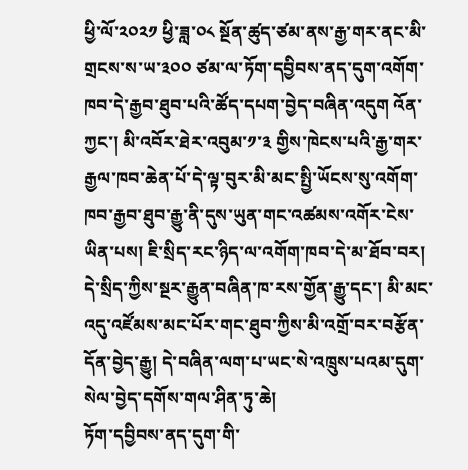ཕྱི་ལོ་༢༠༢༡ ཕྱི་ཟླ་༠༨ སྔོན་ཚུད་ཙམ་ནས་རྒྱ་གར་ནང་མི་གྲངས་ས་ཡ་༣༠༠ ཙམ་ལ་ཏོག་དབྱིབས་ནད་དུག་འགོག་ཁབ་དེ་རྒྱབ་ཐུབ་པའི་ཚོད་དཔག་བྱེད་བཞིན་འདུག འོན་ཀྱང་། མི་འབོར་ཐེར་འབུམ་༡་༣ གྱིས་ཁེངས་པའི་རྒྱ་གར་རྒྱལ་ཁབ་ཆེན་པོ་དེ་ལྟ་བུར་མི་མང་སྤྱི་ཡོངས་སུ་འགོག་ཁབ་རྒྱབ་ཐུབ་རྒྱུ་ནི་དུས་ཡུན་གང་འཚམས་འགོར་ངེས་ཡིན་པས། ཇི་སྲིད་རང་ཉིད་ལ་འགོག་ཁབ་དེ་མ་ཐོབ་བར། དེ་སྲིད་ཀྱིས་སྔར་རྒྱུན་བཞིན་ཁ་རས་གྱོན་རྒྱུ་དང་། མི་མང་འདུ་འཛོམས་མང་པོར་གང་ཐུབ་ཀྱིས་མི་འགྲོ་བར་བརྩོན་དོན་བྱེད་རྒྱུ། དེ་བཞིན་ལག་པ་ཡང་སེ་འཁྲུས་པའམ་དུག་སེལ་བྱེད་དགོས་གལ་ཤིན་ཏུ་ཆེ།
ཏོག་དབྱིབས་ནད་དུག་གི་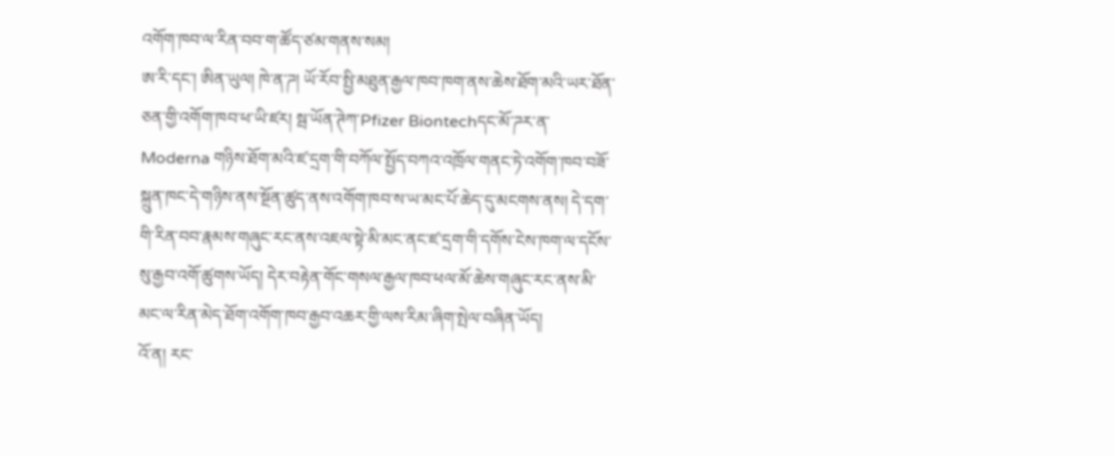འགོག་ཁབ་ལ་རིན་བབ་ག་ཚོད་ཙམ་གནས་སམ།
ཨ་རི་དང་། ཨིན་ཡུལ། ཁེ་ན་ཌ། ཡོ་རོབ་སྤྱི་མཐུན་རྒྱལ་ཁབ་ཁག་ནས་ཆེས་ཐོག་མའི་ཡར་ཐོན་ཅན་གྱི་འགོག་ཁབ་ཕ་ཡི་ཛར། སྦ་ཡོན་ཊེཀ་Pfizer Biontechདང་མོ་ཌར་ན་Moderna གཉིས་ཐོག་མའི་ཛ་དྲག་གི་བཀོལ་སྤྱོད་བཀའ་འཁྲོལ་གནང་ཏེ་འགོག་ཁབ་བཟོ་སྐྲུན་ཁང་དེ་གཉིས་ནས་སྔོན་ཚུད་ནས་འགོག་ཁབ་ས་ཡ་མང་པོ་ཆེད་དུ་མངགས་ནས། དེ་དག་གི་རིན་བབ་རྣམས་གཞུང་རང་ནས་འཇལ་སྟེ་མི་མང་ནང་ཛ་དྲག་གི་དགོས་ངེས་ཁག་ལ་དངོས་སུ་རྒྱབ་འགོ་ཚུགས་ཡོད། དེར་བརྟེན་གོང་གསལ་རྒྱལ་ཁབ་ཕལ་མོ་ཆེས་གཞུང་རང་ནས་མི་མང་ལ་རིན་མེད་ཐོག་འགོག་ཁབ་རྒྱབ་འཆར་གྱི་ལས་རིམ་ཞིག་སྤེལ་བཞིན་ཡོད།
འོ་ན། རང་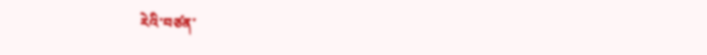རེའི་བཙན་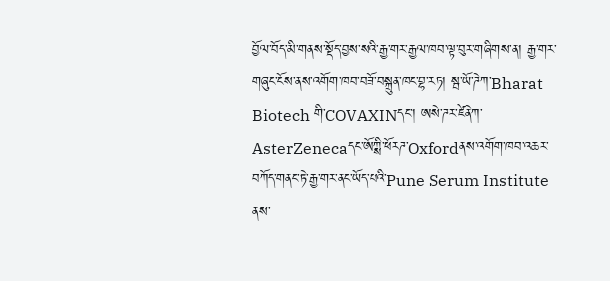བྱོལ་བོད་མི་གནས་སྡོད་བྱས་སའི་རྒྱ་གར་རྒྱལ་ཁབ་ལྟ་བུར་གཞིགས་ན། རྒྱ་གར་གཞུང་ངོས་ནས་འགོག་ཁབ་བཟོ་བསྐྲུན་ཁང་བྷ་རཏ། སྦ་ཡོ་ཌེཀ་Bharat Biotech གི་COVAXINདང་། ཨསེ་ཌར་ཛེནེཀ་AsterZenecaདང་ཨོཀྶི་ཕོརཌ་Oxfordནས་འགོག་ཁབ་འཆར་བཀོད་གནང་ཏེ་རྒྱ་གར་ནང་ཡོད་པའི་Pune Serum Institute ནས་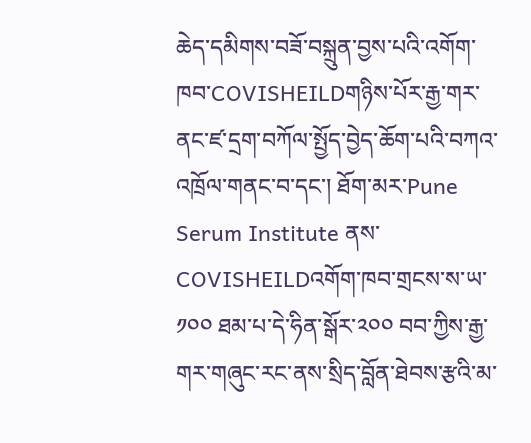ཆེད་དམིགས་བཟོ་བསྐྲུན་བྱས་པའི་འགོག་ཁབ་COVISHEILDགཉིས་པོར་རྒྱ་གར་ནང་ཛ་དྲག་བཀོལ་སྤྱོད་བྱེད་ཆོག་པའི་བཀའ་འཁྲོལ་གནང་བ་དང་། ཐོག་མར་Pune Serum Institute ནས་COVISHEILDའགོག་ཁབ་གྲངས་ས་ཡ་༡༠༠ ཐམ་པ་དེ་ཧིན་སྒོར་༢༠༠ བབ་ཀྱིས་རྒྱ་གར་གཞུང་རང་ནས་སྲིད་བློན་ཐེབས་རྩའི་མ་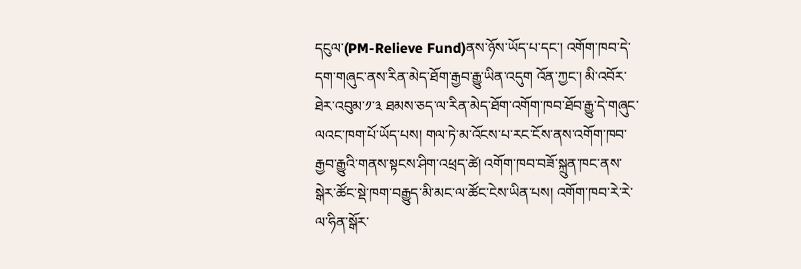དངུལ་(PM-Relieve Fund)ནས་ཉོས་ཡོད་པ་དང་། འགོག་ཁབ་དེ་དག་གཞུང་ནས་རིན་མེད་ཐོག་རྒྱབ་རྒྱུ་ཡིན་འདུག འོན་ཀྱང་། མི་འབོར་ཐེར་འབུམ་༡་༣ ཐམས་ཅད་ལ་རིན་མེད་ཐོག་འགོག་ཁབ་ཐོབ་རྒྱུ་དེ་གཞུང་ལའང་ཁག་པོ་ཡོད་པས། གལ་ཏེ་མ་འོངས་པ་རང་ངོས་ནས་འགོག་ཁབ་རྒྱབ་རྒྱུའི་གནས་སྟངས་ཤིག་འཕྲད་ཚེ། འགོག་ཁབ་བཟོ་སྐྲུན་ཁང་ནས་སྒེར་ཚོང་སྡེ་ཁག་བརྒྱུད་མི་མང་ལ་ཚོང་ངེས་ཡིན་པས། འགོག་ཁབ་རེ་རེ་ལ་ཧིན་སྒོར་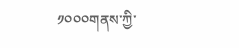༡༠༠༠གནས་ཀྱི་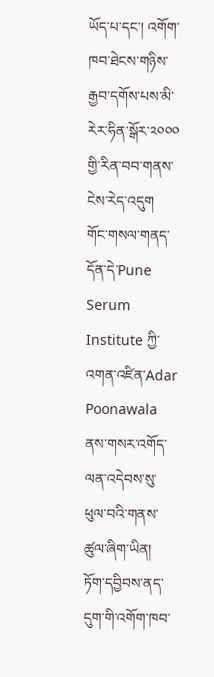ཡོད་པ་དང་། འགོག་ཁབ་ཐེངས་གཉིས་རྒྱབ་དགོས་པས་མི་རེར་ཧིན་སྒོར་༢༠༠༠ གྱི་རིན་བབ་གནས་ངེས་རེད་འདུག
གོང་གསལ་གནད་དོན་དེ་Pune Serum Institute ཀྱི་འགན་འཛིན་Adar Poonawala ནས་གསར་འགོད་ལན་འདེབས་སུ་ཕུལ་བའི་གནས་ཚུལ་ཞིག་ཡིན།
ཏོག་དབྱིབས་ནད་དུག་གི་འགོག་ཁབ་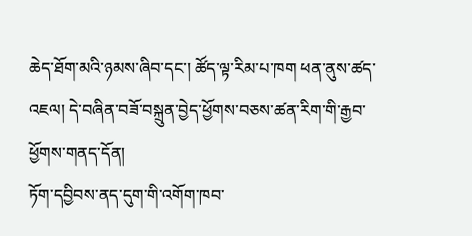ཆེད་ཐོག་མའི་ཉམས་ཞིབ་དང་། ཚོད་ལྟ་རིམ་པ་ཁག ཕན་ནུས་ཚད་འཇལ། དེ་བཞིན་བཟོ་བསྐྲུན་བྱེད་ཕྱོགས་བཅས་ཚན་རིག་གི་རྒྱབ་ཕྱོགས་གནད་དོན།
ཏོག་དབྱིབས་ནད་དུག་གི་འགོག་ཁབ་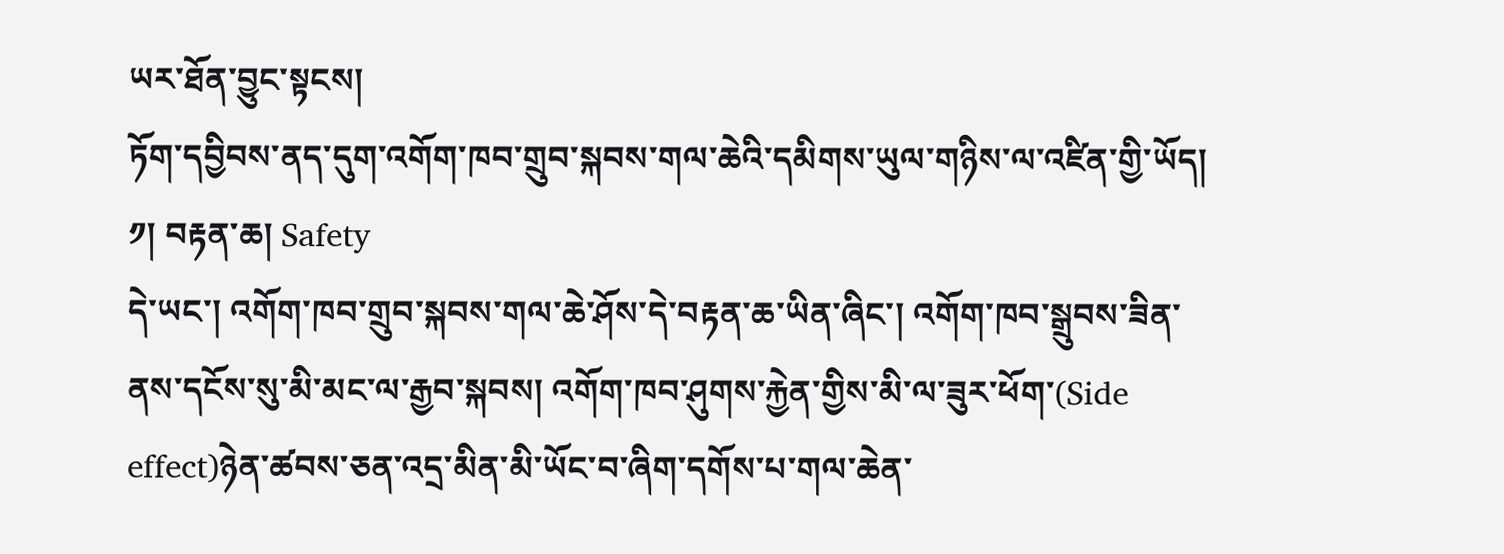ཡར་ཐོན་བྱུང་སྟངས།
ཏོག་དབྱིབས་ནད་དུག་འགོག་ཁབ་གྲུབ་སྐབས་གལ་ཆེའི་དམིགས་ཡུལ་གཉིས་ལ་འཛིན་གྱི་ཡོད།
༡། བརྟན་ཆ། Safety
དེ་ཡང་། འགོག་ཁབ་གྲུབ་སྐབས་གལ་ཆེ་ཤོས་དེ་བརྟན་ཆ་ཡིན་ཞིང་། འགོག་ཁབ་སྒྲུབས་ཟིན་ནས་དངོས་སུ་མི་མང་ལ་རྒྱབ་སྐབས། འགོག་ཁབ་ཤུགས་རྐྱེན་གྱིས་མི་ལ་ཟུར་ཕོག་(Side effect)ཉེན་ཚབས་ཅན་འདྲ་མིན་མི་ཡོང་བ་ཞིག་དགོས་པ་གལ་ཆེན་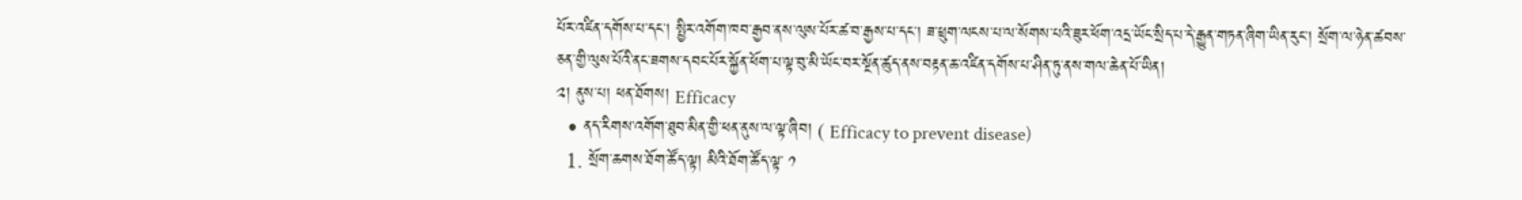པོར་འཛིན་དགོས་པ་དང་། སྤྱིར་འགོག་ཁབ་རྒྱབ་ནས་ལུས་པོར་ཚ་བ་རྒྱས་པ་དང་། ཟ་ཕྲུག་ལངས་པ་ལ་སོགས་པའི་ཟུར་ཕོག་འདྲ་ཡོང་སྲིད་པ་དེ་རྒྱུན་གཏན་ཞིག་ཡིན་རུང་། སྲོག་ལ་ཉེན་ཚབས་ཅན་གྱི་ལུས་པོའི་ནང་ཟགས་དབང་པོར་སྐྱོན་ཕོག་པ་ལྟ་བུ་མི་ཡོང་བར་སྔོན་ཚུད་ནས་བརྟན་ཆ་འཛིན་དགོས་པ་ཤིན་ཏུ་ནས་གལ་ཆེན་པོ་ཡིན།
༢། ནུས་པ། ཕན་ཐོགས། Efficacy
  • ནད་རིགས་འགོག་ཐུབ་མིན་གྱི་ཕན་ནུས་ལ་ལྟ་ཞིབ། ( Efficacy to prevent disease)
  1. སྲོག་ཆགས་ཐོག་ཚོད་ལྟ། མིའི་ཐོག་ཚོད་ལྟ་ ༡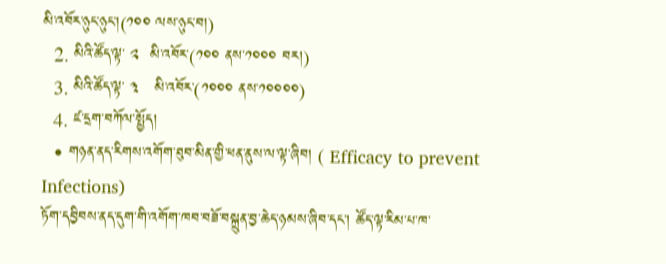མི་འབོར་ཉུང་ཉུང་།(༡༠༠ ལས་ཉུང་བ།)
  2. མིའི་ཚོད་ལྟ་ ༢  མི་འབོར་(༡༠༠ ནས་༡༠༠༠ བར།)
  3. མིའི་ཚོད་ལྟ་ ༣   མི་འབོར་(༡༠༠༠ ནས་༡༠༠༠༠)
  4. ཛ་དྲག་བཀོལ་སྤྱོད།
  • གཉན་ནད་རིགས་འགོག་ཐུབ་མིན་གྱི་ཕན་ནུས་ལ་ལྟ་ཞིབ། ( Efficacy to prevent Infections)
ཏོག་དབྱིབས་ནད་དུག་གི་འགོག་ཁབ་བཟོ་བསྐྲུན་བྱ་ཆེད་ཉམས་ཞིབ་དང་། ཚོད་ལྟ་རིམ་པ་ཁ་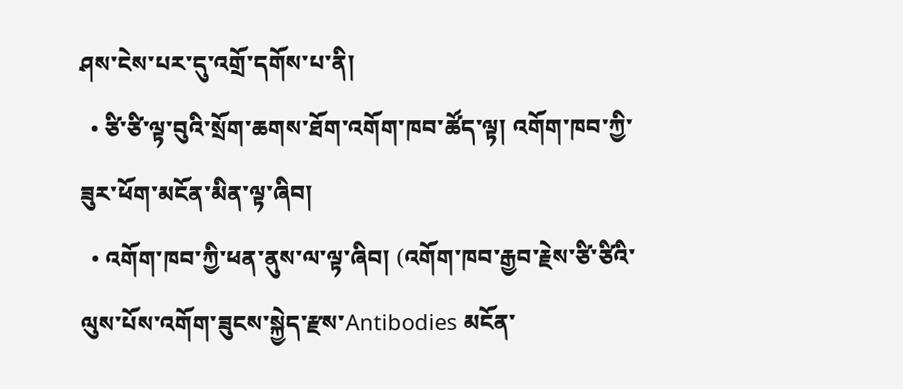ཤས་ངེས་པར་དུ་འགྲོ་དགོས་པ་ནི།
  • ཙི་ཙི་ལྟ་བུའི་སྲོག་ཆགས་ཐོག་འགོག་ཁབ་ཚོད་ལྟ། འགོག་ཁབ་ཀྱི་ཟུར་ཕོག་མངོན་མིན་ལྟ་ཞིབ།
  • འགོག་ཁབ་ཀྱི་ཕན་ནུས་ལ་ལྟ་ཞིབ། (འགོག་ཁབ་རྒྱབ་རྗེས་ཙི་ཙིའི་ལུས་པོས་འགོག་ཟུངས་སྐྱེད་རྫས་Antibodies མངོན་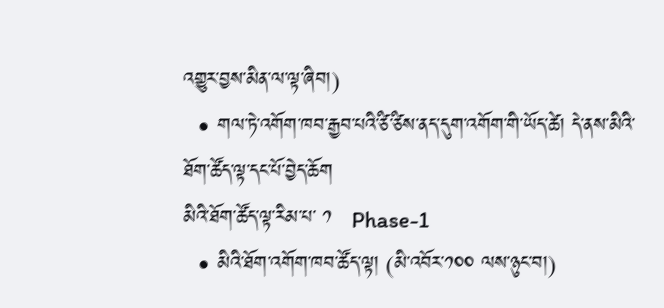འགྱུར་བྱས་མིན་ལ་ལྟ་ཞིབ།)
  • གལ་ཏེ་འགོག་ཁབ་རྒྱབ་པའི་ཙི་ཙིས་ནད་དུག་འགོག་གི་ཡོད་ཚེ། དེ་ནས་མིའི་ཐོག་ཚོད་ལྟ་དང་པོ་བྱེད་ཆོག
མིའི་ཐོག་ཚོད་ལྟ་རིམ་པ་ ༡   Phase-1
  • མིའི་ཐོག་འགོག་ཁབ་ཚོད་ལྟ། (མི་འབོར་༡༠༠ ལས་ཉུང་བ།)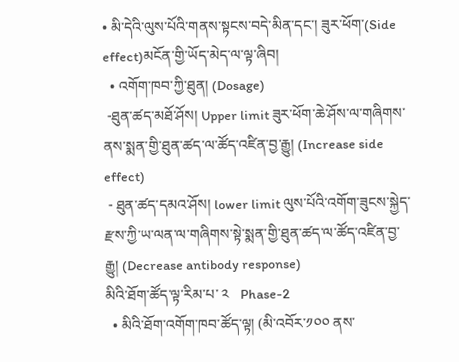• མི་དེའི་ལུས་པོའི་གནས་སྟངས་བདེ་མིན་དང་། ཟུར་ཕོག་(Side effect)མངོན་གྱི་ཡོད་མེད་ལ་ལྟ་ཞིབ།
  • འགོག་ཁབ་ཀྱི་ཐུན། (Dosage)
 -ཐུན་ཚད་མཐོ་ཤོས། Upper limit ཟུར་ཕོག་ཆེ་ཤོས་ལ་གཞིགས་ནས་སྨན་གྱི་ཐུན་ཚད་ལ་ཚོད་འཛིན་བྱ་རྒྱུ། (Increase side effect)
 - ཐུན་ཚད་དམའ་ཤོས། lower limit ལུས་པོའི་འགོག་ཟུངས་སྐྱེད་རྫས་ཀྱི་ཡ་ལན་ལ་གཞིགས་སྟེ་སྨན་གྱི་ཐུན་ཚད་ལ་ཚོད་འཛིན་བྱ་རྒྱུ། (Decrease antibody response)
མིའི་ཐོག་ཚོད་ལྟ་རིམ་པ་ ༢   Phase-2
  • མིའི་ཐོག་འགོག་ཁབ་ཚོད་ལྟ། (མི་འབོར་༡༠༠ ནས་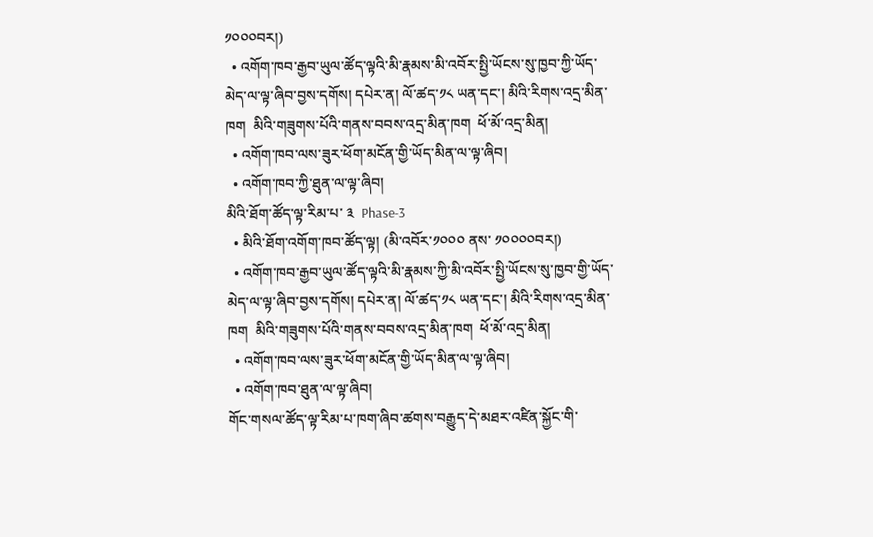༡༠༠༠བར།)
  • འགོག་ཁབ་རྒྱབ་ཡུལ་ཚོད་ལྟའི་མི་རྣམས་མི་འབོར་སྤྱི་ཡོངས་སུ་ཁྱབ་ཀྱི་ཡོད་མེད་ལ་ལྟ་ཞིབ་བྱས་དགོས། དཔེར་ན། ལོ་ཚད་༡༨ ཡན་དང་། མིའི་རིགས་འདྲ་མིན་ཁག  མིའི་གཟུགས་པོའི་གནས་བབས་འདྲ་མིན་ཁག  ཕོ་མོ་འདྲ་མིན།
  • འགོག་ཁབ་ལས་ཟུར་ཕོག་མངོན་གྱི་ཡོད་མིན་ལ་ལྟ་ཞིབ།
  • འགོག་ཁབ་ཀྱི་ཐུན་ལ་ལྟ་ཞིབ།
མིའི་ཐོག་ཚོད་ལྟ་རིམ་པ་ ༣  Phase-3
  • མིའི་ཐོག་འགོག་ཁབ་ཚོད་ལྟ། (མི་འབོར་༡༠༠༠ ནས་ ༡༠༠༠༠བར།)
  • འགོག་ཁབ་རྒྱབ་ཡུལ་ཚོད་ལྟའི་མི་རྣམས་ཀྱི་མི་འབོར་སྤྱི་ཡོངས་སུ་ཁྱབ་གྱི་ཡོད་མེད་ལ་ལྟ་ཞིབ་བྱས་དགོས། དཔེར་ན། ལོ་ཚད་༡༨ ཡན་དང་། མིའི་རིགས་འདྲ་མིན་ཁག  མིའི་གཟུགས་པོའི་གནས་བབས་འདྲ་མིན་ཁག  ཕོ་མོ་འདྲ་མིན།
  • འགོག་ཁབ་ལས་ཟུར་ཕོག་མངོན་གྱི་ཡོད་མིན་ལ་ལྟ་ཞིབ།
  • འགོག་ཁབ་ཐུན་ལ་ལྟ་ཞིབ།
གོང་གསལ་ཚོད་ལྟ་རིམ་པ་ཁག་ཞིབ་ཚགས་བརྒྱུད་དེ་མཐར་འཛིན་སྐྱོང་གི་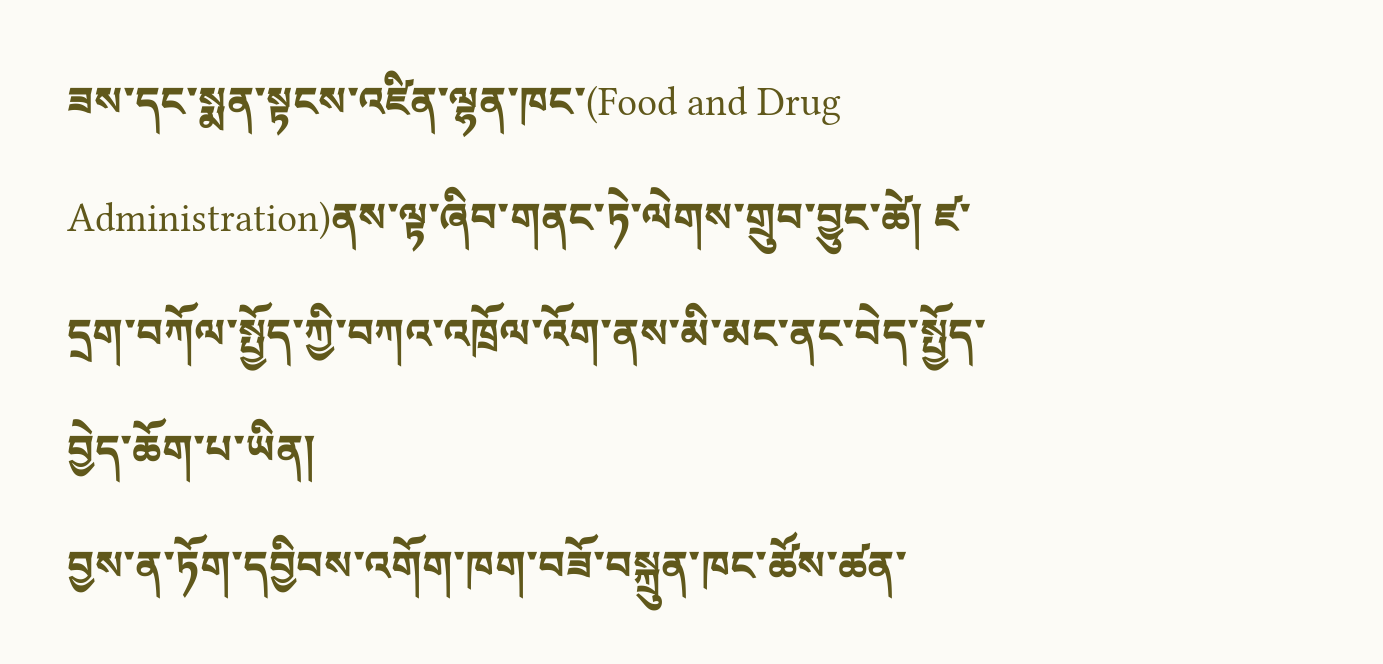ཟས་དང་སྨན་སྟངས་འཛིན་ལྷན་ཁང་(Food and Drug Administration)ནས་ལྟ་ཞིབ་གནང་ཏེ་ལེགས་གྲུབ་བྱུང་ཚེ། ཛ་དྲག་བཀོལ་སྤྱོད་ཀྱི་བཀའ་འཁྲོལ་འོག་ནས་མི་མང་ནང་བེད་སྤྱོད་བྱེད་ཆོག་པ་ཡིན།
བྱས་ན་ཏོག་དབྱིབས་འགོག་ཁག་བཟོ་བསྐྲུན་ཁང་ཚོས་ཚན་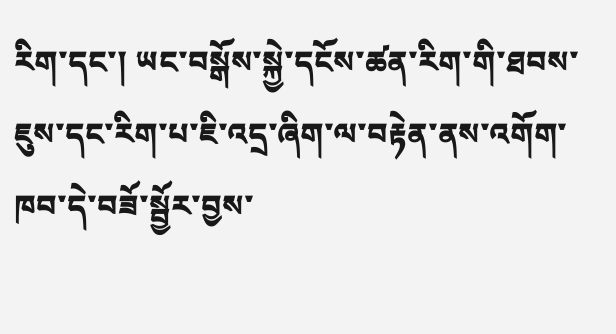རིག་དང་། ཡང་བསྒོས་སྐྱེ་དངོས་ཚན་རིག་གི་ཐབས་ཇུས་དང་རིག་པ་ཇི་འདྲ་ཞིག་ལ་བརྟེན་ནས་འགོག་ཁབ་དེ་བཟོ་སྦྱོར་བྱས་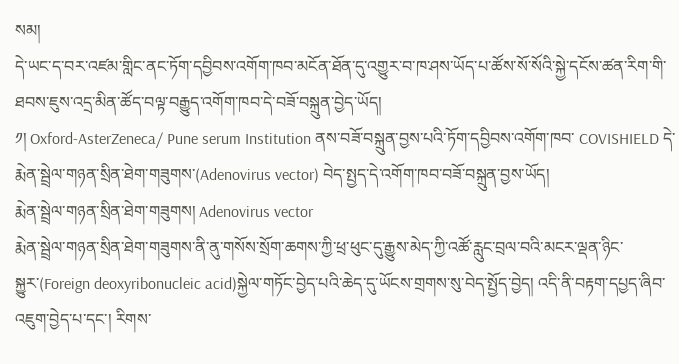སམ།
དེ་ཡང་ད་བར་འཛམ་གླིང་ནང་ཏོག་དབྱིབས་འགོག་ཁབ་མངོན་ཐོན་དུ་འགྱུར་བ་ཁ་ཤས་ཡོད་པ་ཚོས་སོ་སོའི་སྐྱེ་དངོས་ཚན་རིག་གི་ཐབས་ཇུས་འདྲ་མིན་ཚོད་བལྟ་བརྒྱུད་འགོག་ཁབ་དེ་བཟོ་བསྐྲུན་བྱེད་ཡོད།
༡། Oxford-AsterZeneca/ Pune serum Institution ནས་བཟོ་བསྐྲུན་བྱས་པའི་ཏོག་དབྱིབས་འགོག་ཁབ་ COVISHIELD དེ་རྨེན་སྦྲེལ་གཉན་སྲིན་ཐེག་གཟུགས་(Adenovirus vector) བེད་སྤྱད་དེ་འགོག་ཁབ་བཟོ་བསྐྲུན་བྱས་ཡོད།
རྨེན་སྦྲེལ་གཉན་སྲིན་ཐེག་གཟུགས། Adenovirus vector
རྨེན་སྦྲེལ་གཉན་སྲིན་ཐེག་གཟུགས་ནི་ནུ་གསོས་སྲོག་ཆགས་ཀྱི་ཕྲ་ཕུང་དུ་རྒྱུས་མེད་ཀྱི་འཚོ་རླུང་བྲལ་བའི་མངར་ལྡན་ཉིང་སྐྱུར་(Foreign deoxyribonucleic acid)སྐྱེལ་གཏོང་བྱེད་པའི་ཆེད་དུ་ཡོངས་གྲགས་སུ་བེད་སྤྱོད་བྱེད། འདི་ནི་བརྟག་དཔྱད་ཞིབ་འཇུག་བྱེད་པ་དང་། རིགས་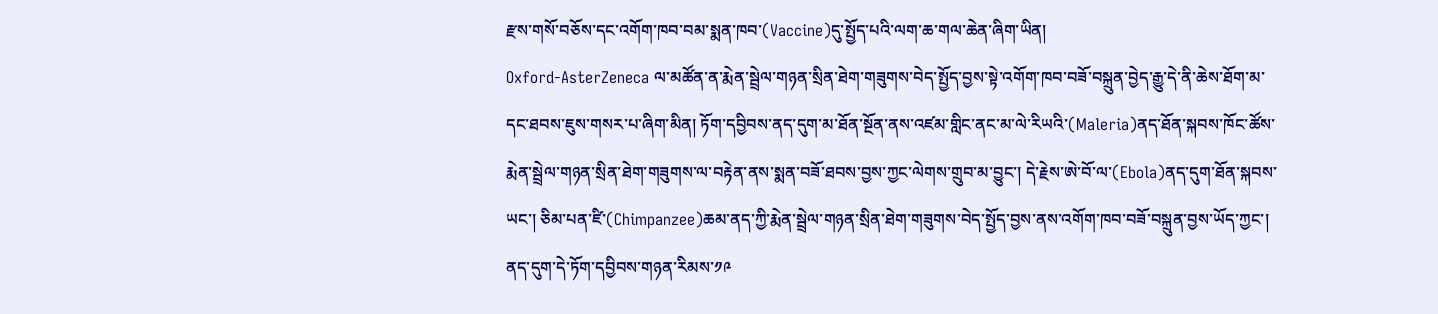རྫས་གསོ་བཅོས་དང་འགོག་ཁབ་བམ་སྨན་ཁབ་(Vaccine)དུ་སྤྱོད་པའི་ལག་ཆ་གལ་ཆེན་ཞིག་ཡིན།
Oxford-AsterZeneca ལ་མཚོན་ན་རྨེན་སྦྲེལ་གཉན་སྲིན་ཐེག་གཟུགས་བེད་སྤྱོད་བྱས་སྟེ་འགོག་ཁབ་བཟོ་བསྐྲུན་བྱེད་རྒྱུ་དེ་ནི་ཆེས་ཐོག་མ་དང་ཐབས་ཇུས་གསར་པ་ཞིག་མིན། ཏོག་དབྱིབས་ནད་དུག་མ་ཐོན་སྔོན་ནས་འཛམ་གླིང་ནང་མ་ལེ་རིཡའི་(Maleria)ནད་ཐོན་སྐབས་ཁོང་ཚོས་རྨེན་སྦྲེལ་གཉན་སྲིན་ཐེག་གཟུགས་ལ་བརྟེན་ནས་སྨན་བཟོ་ཐབས་བྱས་ཀྱང་ལེགས་གྲུབ་མ་བྱུང་། དེ་རྗེས་ཨེ་བོ་ལ་(Ebola)ནད་དུག་ཐོན་སྐབས་ཡང་། ཅིམ་པན་ཛི་(Chimpanzee)ཆམ་ནད་ཀྱི་རྨེན་སྦྲེལ་གཉན་སྲིན་ཐེག་གཟུགས་བེད་སྤྱོད་བྱས་ནས་འགོག་ཁབ་བཟོ་བསྐྲུན་བྱས་ཡོད་ཀྱང་། ནད་དུག་དེ་ཏོག་དབྱིབས་གཉན་རིམས་༡༩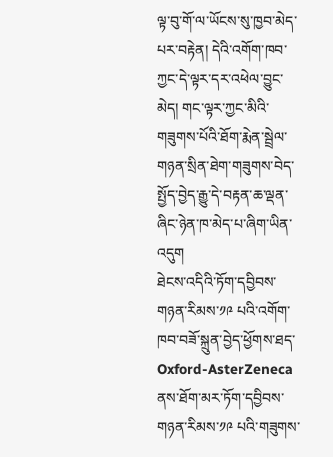ལྟ་བུ་གོ་ལ་ཡོངས་སུ་ཁྱབ་མེད་པར་བརྟེན། དེའི་འགོག་ཁབ་ཀྱང་དེ་ལྟར་དར་འཕེལ་བྱུང་མེད། གང་ལྟར་ཀྱང་མིའི་གཟུགས་པོའི་ཐོག་རྨེན་སྦྲེལ་གཉན་སྲིན་ཐེག་གཟུགས་བེད་སྤྱོད་བྱེད་རྒྱུ་དེ་བརྟན་ཆ་ལྡན་ཞིང་ཉེན་ཁ་མེད་པ་ཞིག་ཡིན་འདུག
ཐེངས་འདིའི་ཏོག་དབྱིབས་གཉན་རིམས་༡༩ པའི་འགོག་ཁབ་བཟོ་སྐྲུན་བྱེད་ཕྱོགས་ཐད་ Oxford-AsterZeneca ནས་ཐོག་མར་ཏོག་དབྱིབས་གཉན་རིམས་༡༩ པའི་གཟུགས་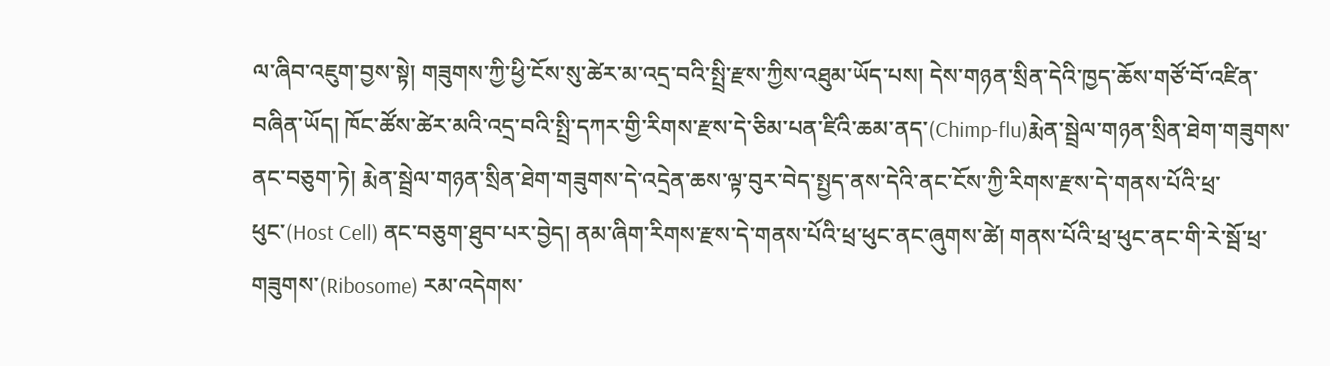ལ་ཞིབ་འཇུག་བྱས་སྟེ། གཟུགས་ཀྱི་ཕྱི་ངོས་སུ་ཚེར་མ་འདྲ་བའི་སྤྲི་རྫས་ཀྱིས་འཐུམ་ཡོད་པས། དེས་གཉན་སྲིན་དེའི་ཁྱད་ཆོས་གཙོ་བོ་འཛིན་བཞིན་ཡོད། ཁོང་ཚོས་ཚེར་མའི་འདྲ་བའི་སྤྲི་དཀར་གྱི་རིགས་རྫས་དེ་ཅིམ་པན་ཛིའི་ཆམ་ནད་(Chimp-flu)རྨེན་སྦྲེལ་གཉན་སྲིན་ཐེག་གཟུགས་ནང་བཅུག་ཏེ། རྨེན་སྦྲེལ་གཉན་སྲིན་ཐེག་གཟུགས་དེ་འདྲེན་ཆས་ལྟ་བུར་བེད་སྤྱད་ནས་དེའི་ནང་ངོས་ཀྱི་རིགས་རྫས་དེ་གནས་པོའི་ཕྲ་ཕུང་(Host Cell) ནང་བཅུག་ཐུབ་པར་བྱེད། ནམ་ཞིག་རིགས་རྫས་དེ་གནས་པོའི་ཕྲ་ཕུང་ནང་ཞུགས་ཚེ། གནས་པོའི་ཕྲ་ཕུང་ནང་གི་རེ་སྦོ་ཕྲ་གཟུགས་(Ribosome) རམ་འདེགས་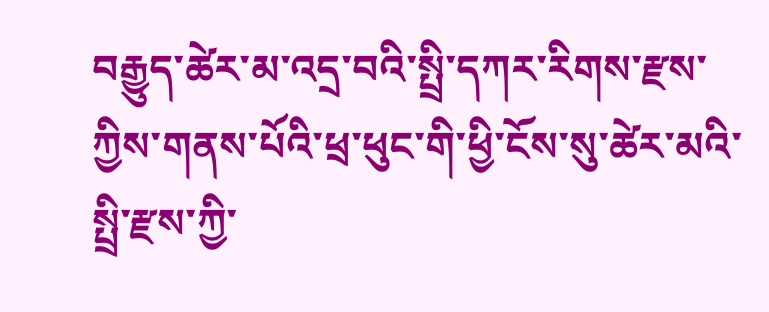བརྒྱུད་ཚེར་མ་འདྲ་བའི་སྤྲི་དཀར་རིགས་རྫས་ཀྱིས་གནས་པོའི་ཕྲ་ཕུང་གི་ཕྱི་ངོས་སུ་ཚེར་མའི་སྤྲི་རྫས་ཀྱི་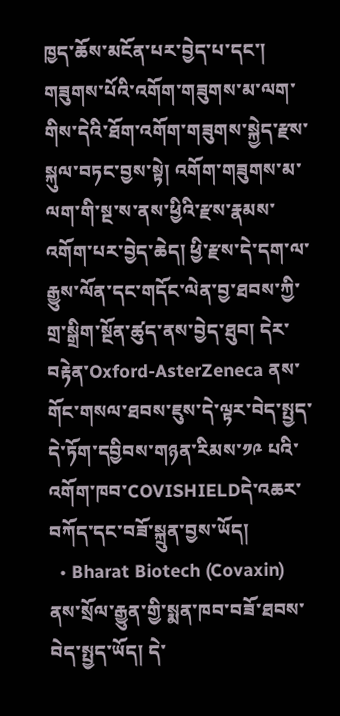ཁྱད་ཆོས་མངོན་པར་བྱེད་པ་དང་། གཟུགས་པོའི་འགོག་གཟུགས་མ་ལག་གིས་དེའི་ཐོག་འགོག་གཟུགས་སྐྱེད་རྫས་སྐུལ་བཏང་བྱས་སྟེ། འགོག་གཟུགས་མ་ལག་གི་སྔ་ས་ནས་ཕྱིའི་རྫས་རྣམས་འགོག་པར་བྱེད་ཆེད། ཕྱི་རྫས་དེ་དག་ལ་རྒྱུས་ལོན་དང་གདོང་ལེན་བྱ་ཐབས་ཀྱི་གྲ་སྒྲིག་སྔོན་ཚུད་ནས་བྱེད་ཐུབ། དེར་བརྟེན་Oxford-AsterZeneca ནས་གོང་གསལ་ཐབས་ཇུས་དེ་ལྟར་བེད་སྤྱད་དེ་ཏོག་དབྱིབས་གཉན་རིམས་༡༩ པའི་འགོག་ཁབ་COVISHIELDདེ་འཆར་བཀོད་དང་བཟོ་སྐྲུན་བྱས་ཡོད།
  • Bharat Biotech (Covaxin) ནས་སྲོལ་རྒྱུན་གྱི་སྨན་ཁབ་བཟོ་ཐབས་བེད་སྤྱད་ཡོད། དེ་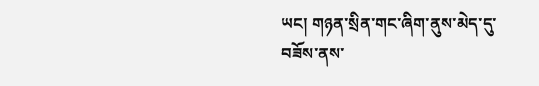ཡང། གཉན་སྲིན་གང་ཞིག་ནུས་མེད་དུ་བཟོས་ནས་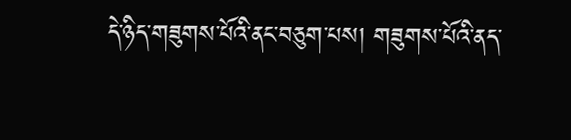དེ་ཉིད་གཟུགས་པོའི་ནང་བཅུག་པས། གཟུགས་པོའི་ནད་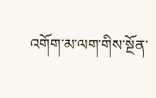འགོག་མ་ལག་གིས་སྔོན་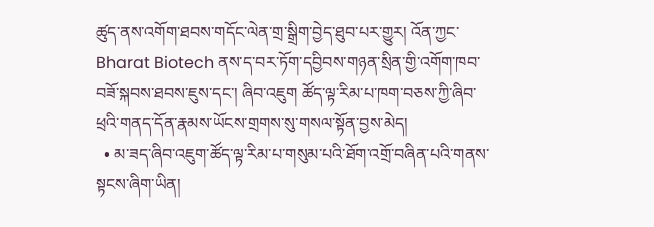ཚུད་ནས་འགོག་ཐབས་གདོང་ལེན་གྲ་སྒྲིག་བྱེད་ཐུབ་པར་གྱུར། འོན་ཀྱང་ Bharat Biotech ནས་ད་བར་ཏོག་དབྱིབས་གཉན་སྲིན་གྱི་འགོག་ཁབ་བཟོ་སྐབས་ཐབས་ཇུས་དང་། ཞིབ་འཇུག ཚོད་ལྟ་རིམ་པ་ཁག་བཅས་ཀྱི་ཞིབ་ཕྲའི་གནད་དོན་རྣམས་ཡོངས་གྲགས་སུ་གསལ་སྟོན་བྱས་མེད།
  • མ་ཟད་ཞིབ་འཇུག་ཚོད་ལྟ་རིམ་པ་གསུམ་པའི་ཐོག་འགྲོ་བཞིན་པའི་གནས་སྟངས་ཞིག་ཡིན།